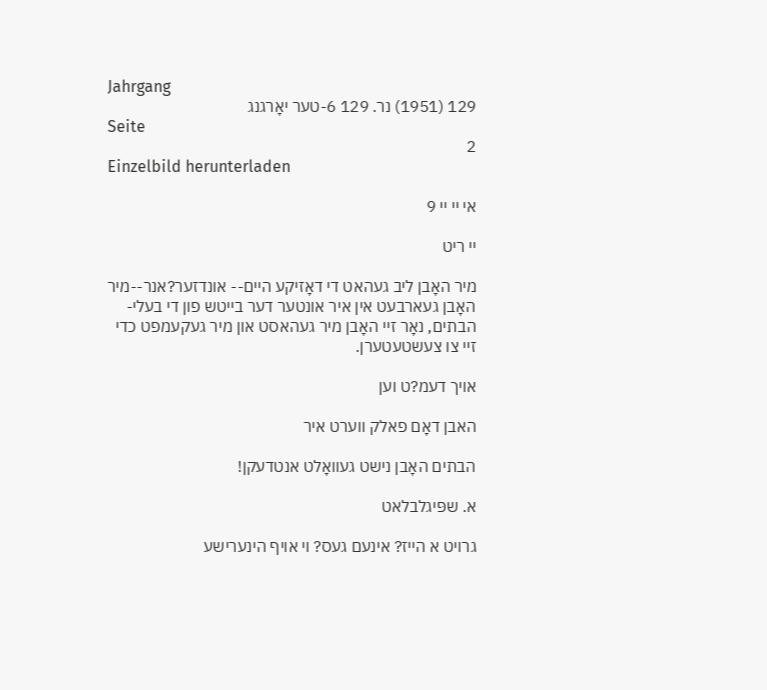Jahrgang
129 (1951) נר. 129 6-טער יאָרגנג
Seite
2
Einzelbild herunterladen

אי יי יי 9

יי ריט

מיר האָבן ליב געהאט די דאָזיקע היים-- אונדזער?אנר--מיר האָבן געארבעט אין איר אונטער דער בייטש פון די בעלי-הבתים, נאָר זיי האָבן מיר געהאסט און מיר געקעמפט כדי זיי צו צעשטעטערן.

אויך דעמ?ט וען

האבן דאָם פאלק ווערט איר

הבתים האָבן נישט געוואָלט אנטדעקן!

א. שפּיגלבלאט

גרויט א הייז? אינעם געס? וי אויף הינערישע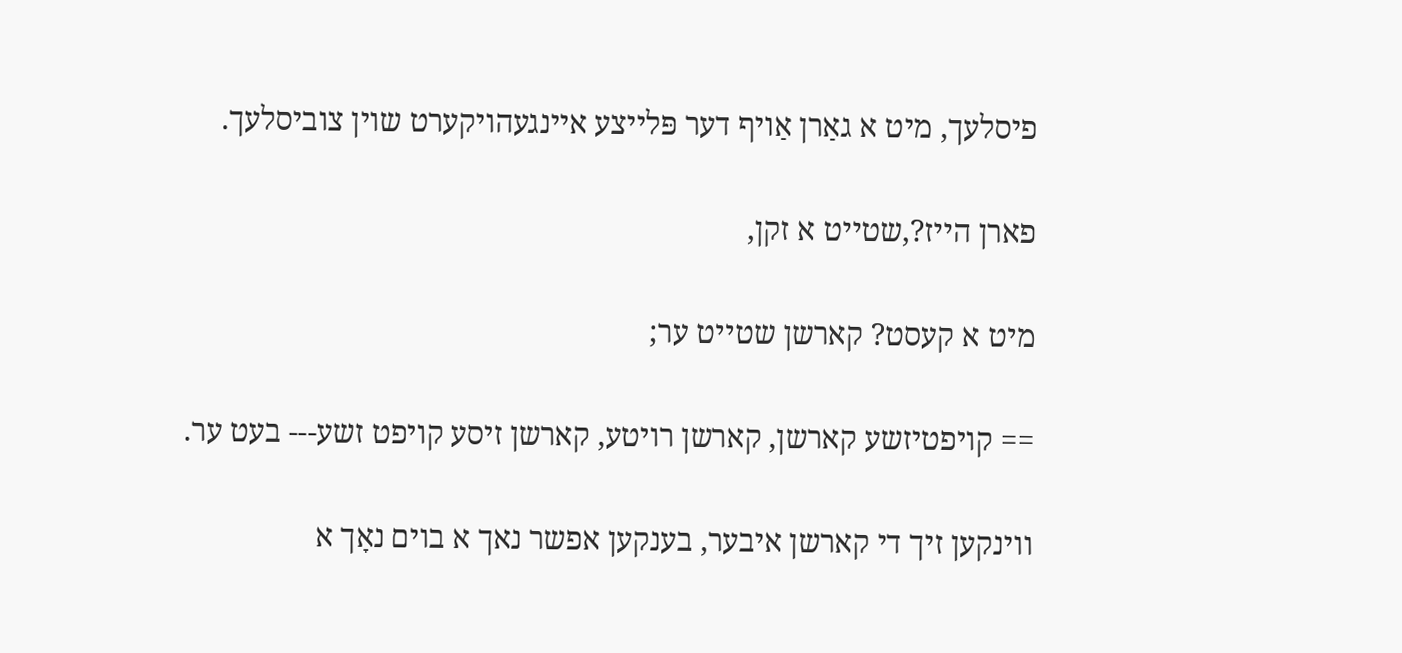פיסלעך, מיט א גאַרן אַױף דער פּלייצע איינגעהויקערט שוין צוביסלעך.

פארן הייז?,שטייט א זקן,

מיט א קעסט? קארשן שטייט ער;

== קויפטיזשע קארשן, קארשן רויטע, קארשן זיסע קויפט זשע--- בעט ער.

ווינקען זיך די קארשן איבער, בענקען אפשר נאך א בוים נאָך א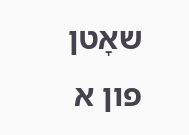שאָטן פון א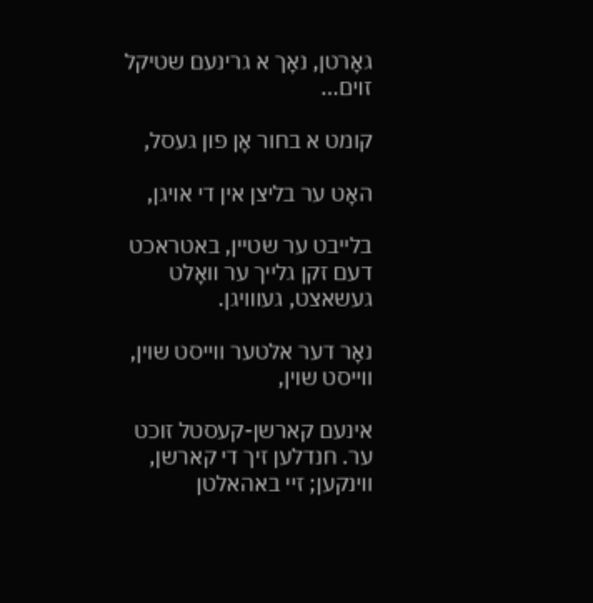גאָרטן, נאָך א גרינעם שטיקל זוים...

קומט א בחור אָן פון געסל,

האָט ער בליצן אין די אויגן,

בלייבט ער שטיין, באטראכט דעם זקן גלייך ער וואָלט געשאצט, געווויגן.

נאָר דער אלטער ווייסט שוין, ווייסט שוין,

אינעם קארשן-קעסטל זוכט ער. חנדלען זיך די קארשן, ווינקען; זיי באהאלטן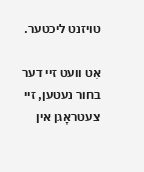טויזנט ליכטער.

אִט וועט זיי דער בחור נעטען, זיי צעטראָגן אין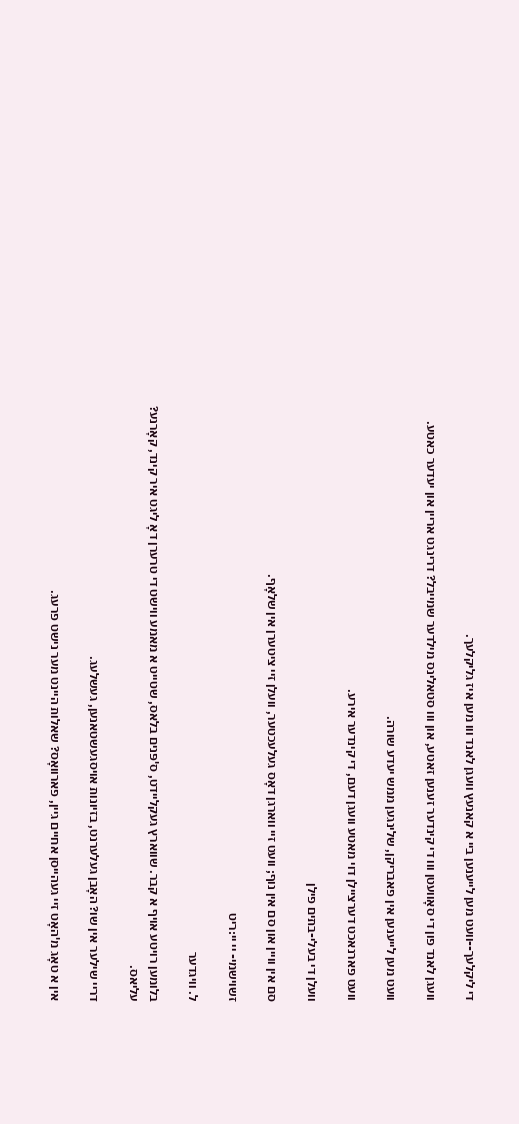די ליקלעך--וועט מען לייענען ביי א קאנעץ וועגן לאנד ווו מען איז גליקלעך.

וועגן לאנד פון די סאָוועטן ווו די קינדער זענען זאטע, און ווו סטאלינס מילדער שמייבל? דרינגט אריין און יעדער כאטע.

וועט מען לייענען אין פאבריקן, שלינגען ממש יעדע שורה.

וועט פארנאכט דערציילן דוי מאטע וועגן דעם, די קינדער אירע.

וועלן די בעלי-בתים פילן

סם אין וויין און סם אין נוף; וועט זיי ווארגן דאָס געלעכטער, וועלן זיי ציטערן אין שלאָף.

זשוישמי- יי יי:ריט

ל. וויגדער

בלומען רויטע אויף א קבר. שווארץ געקליידט, ס'פּנים בלאס, שטייט א מאמע ווישט די טרערן דאָ ליגט איר קינד, קאָרנע? עליאס.

דריי שילער אין שו? האָבן געלערנט, בזיונות אויסגעשטאנען, געשלעג.

אין א טאָג מ'האָט זיי געהייסן אחיים גיין, פארוואָס? שאלות היינט מער נישט פרעג.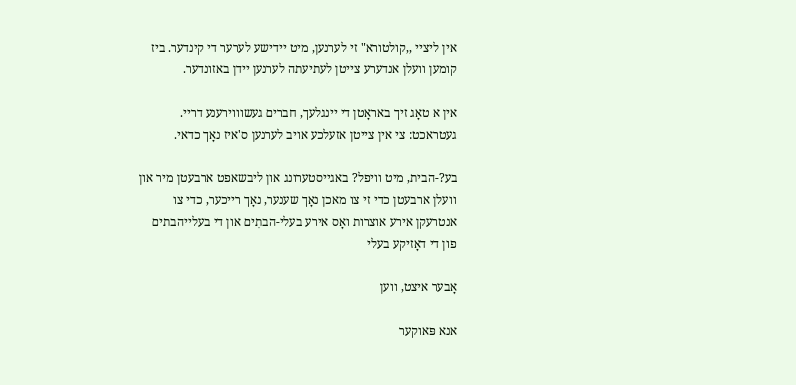אין ליציי ,,קולטורא" זי לערנען, מיט יידישע לערער די קינדער. ביז קומען װעלן אנדערע צייטן לעתיעתה לערנען יידן באזונדער.

אין א טאָג זיך באראָטן די יינגלעך, חברים געשוווירענע דריי. געטראכט: צי אין צייטן אזעלכע אויב לערנען ס'איז נאָך כדאי.

בע?-הבית, מיט וויפל? באגייסטערונג און ליבשאפט ארבעטן מיר און וועלן ארבעטן כדי זי צו מאכן נאָך שענער, נאָך רייכער, כדי צו אנטרעקן אירע אוצרות ואָס אירע בעלי-הבתִים און די בעלייהבתים פון די דאָזיקע בעלי

אָבער איצט, ווען

אנא פּאוקער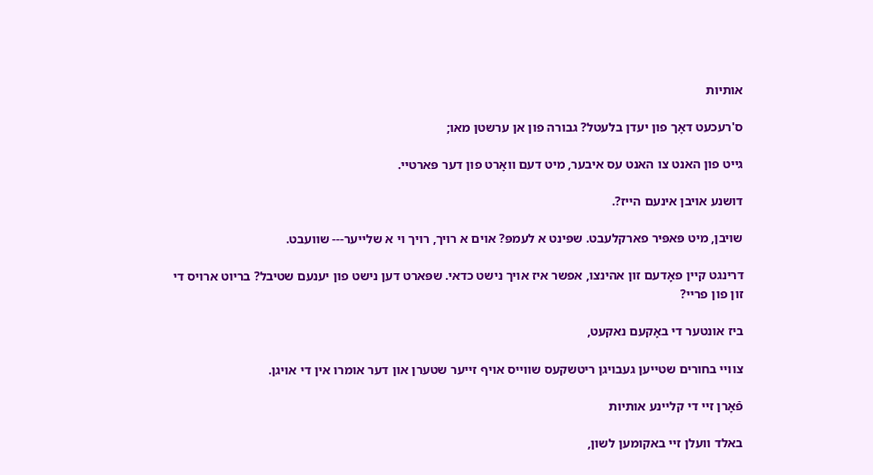אותיות

ס'רעכעט דאָך פון יעדן בלעטל? גבורה פון אן ערשטן מאו;

גייט פון האנט צו האנט עס איבער, מיט דעם װאָרט פון דער פּארטיי.

דושנע אויבן אינעם הייז?.

שויבן, מיט פּאפּיר פארקלעבט. שפּינט א לעמפּ? אוים א רויך, רויך וי א שלייער--- שוועבט.

דרינגט קיין פאָדעם זון אהינצו, אפשר איז אויך נישט כדאי. שפּארט דען נישט פון יענעם שטיבל? בריוט ארויס די זון פון פריי?

ביז אונטער די באָקעם נאקעט,

צוויי בחורים שטייען געבויגן ריטשקעס שווייס אויף זייער שטערן און דער אומרו אין די אויגן.

פֿאָרן זיי די קליינע אותיות

באלד וועלן זיי באקומען לשון,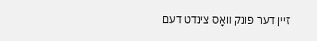זיין דער פונק װאָס צינדט דעם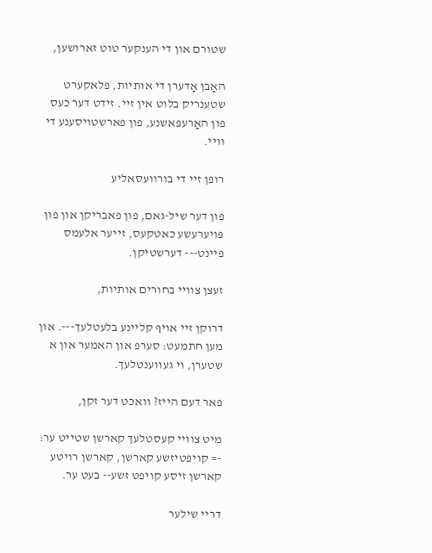שטורם און די הענקער טוט זארושען,

האָבן אָדערן די אותיות, פלאקערט שטענריק בלוט אין זיי. זידט דער כעס פון האָרעפּאשנע, פון פארשטויסענע די וויי.

רופן זיי די בורוועסאליע

פון דער שיל-גאם, פון פאבריקן און פון פּויערעשע כאטקעס, זייער אלעמס פיינט--- דערשטיקן.

זעצן צוויי בחורים אותיות,

דרוקן זיי אויף קליינע בלעטלעך---. און מען חתמעט: סערפ און האמער און א שטערן, וי געווענטלעך.

פאר דעם הייז? וואכט דער זקן,

מיט צוויי קעסטלעך קארשן שטייט ער: -= קויפטיזשע קארשן, קארשן רויטע קארשן זיסע קויפט זשע-- בעט ער.

דרײ שילער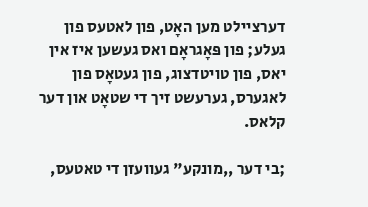דערציילט מען האָט, פון לאטעס פון געלע; פון פּאָגראָם ואס געשען איז אין יאס, פון טויטדצוג, פון געטאָס פון לאגערס, גערעשט זיך די שטאָט און דער קלאס.

;בי דער ,,מונקע" געוועזן די טאטעס,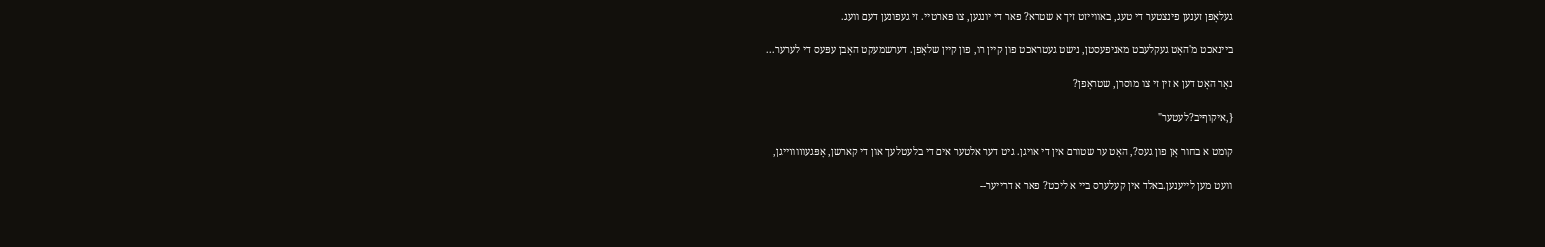געלאָפּן זענען פינצטער די טעג, באווייזט זיך א שטרא? פאר די יונגען, צו פּארטיי. זי געפונען דעם וועג.

ביינאכט מ'האָט געקלעבט מאניפעסטן, נישט געטראכט פון קיין רו, פון קיין שלאָפן. דערשמעקט האָבן עפּעס די לערער...

נאָר האָט דען א זין זי צו מוסרן, שטראָפן?

{,איקוףיב?לעטער"

קומט א בחור אָן פון געס?, האָט ער שטורם אין די אויגן. גיט דער אלטער אים די בלעטלעך און די קארשן, אָפּגעוװוױיגן,

וועט מען לייענען.באלד אין קעלערס ביי א ליכט? פאר א דרייער--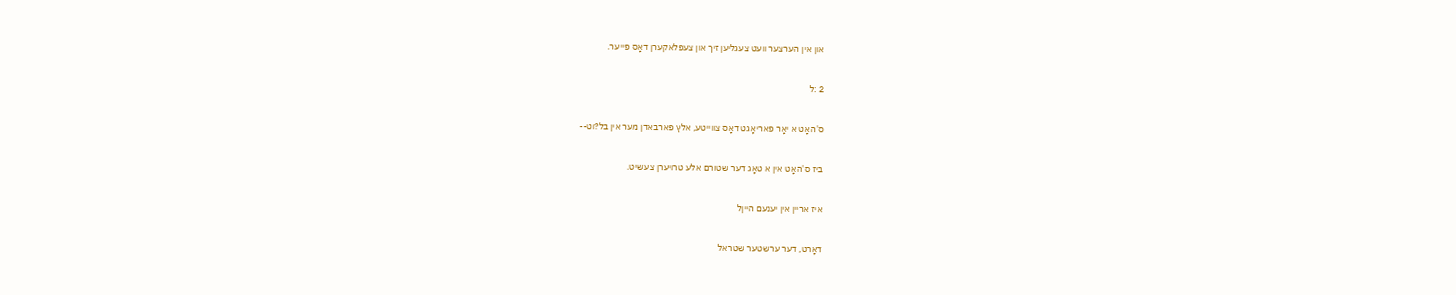און אין הערצער וועט צעגליען זיך און צעפלאקערן דאָס פייער.

2 :ל

ס'האָט א יאָר פאריאָגט דאָס צווייטע, אלץ פארבאדן מער אין בל?וט--

ביז ס'האָט אין א טאָג דער שטורם אלע טרויערן צעשיט.

איז אריין אין יענעם הייןל

דאָרט, דער ערשטער שטראל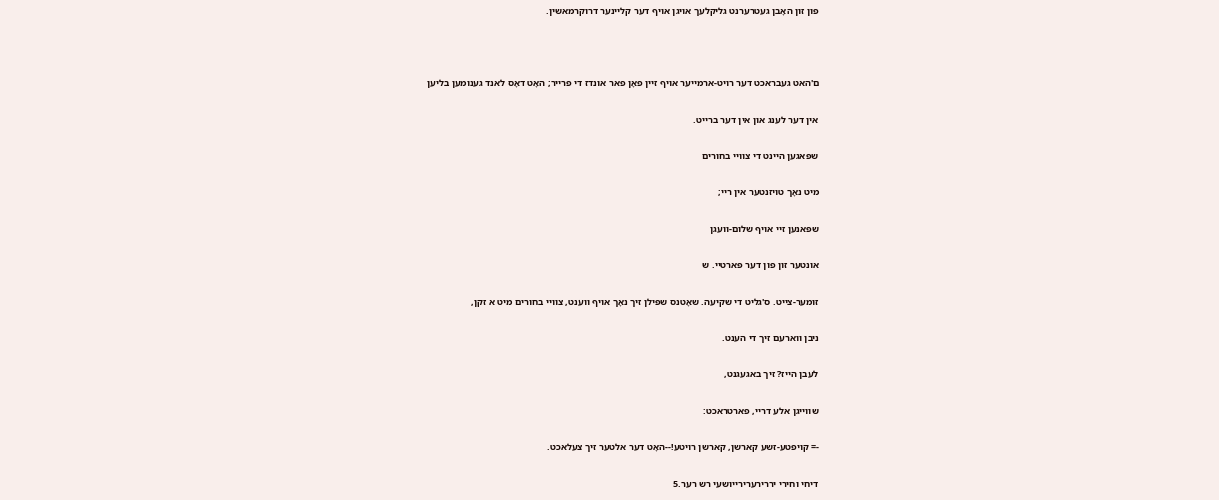פון זון האָבן געטרערנט גליקלעך אויגן אויף דער קליינער דרוקרמאשין.



ם'האט געבראכט דער רויט-ארמייער אויף זיין פאָן פאר אונדז די פרייר; האָט דאָס לאנד גענומען בליען

אין דער לענג און אין דער ברייט.

שפּאגען היינט די צוויי בחורים

מיט נאָך טויזנטער אין ריי;

שפּאנען זיי אויף שלום-וועגן

אונטער זון פון דער פּארטיי. ש

זומער-צייט. ס'גליט די שקיעה. שאָטנס שפּילן זיך נאָך אויף ווענט, צוויי בחורים מיט א זקן,

ניבן ווארעם זיך די הענט.

לעבן הייז? זיך באגעגנט,

שווייגן אלע דריי, פארטראכט:

-= קויפטע-זשע קארשן, קארשן רויטע!--האָט דער אלטער זיך צעלאכט.

דיחי וחירי יררירערירייושעי רש רער.5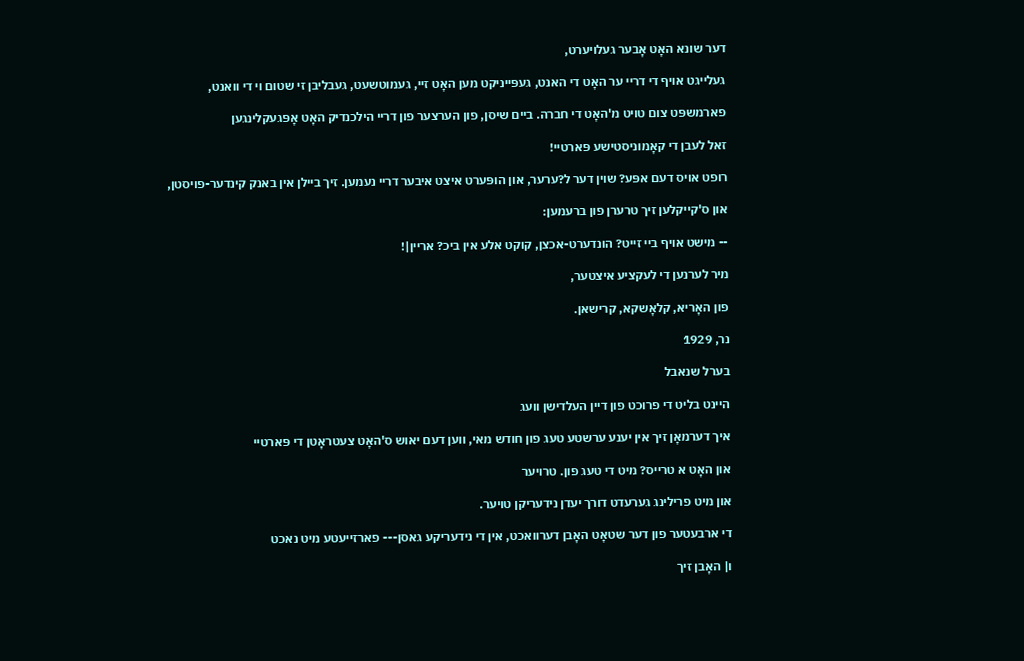דער שונא האָט אָבער געלויערט,

געלייגט אויף די דריי ער האָט די האנט, געפּייניקט מען האָט זיי, געמוטשעט, געבליבן זי שטום וי די וואנט,

פארמשפּט צום טויט מ'האָט די חברה. ביים שיסן, פון הערצער פון דריי הילכנדיק האָט אָפּגעקלינגען

זאל לעבן די קאָמוניסטישע פּארטיי!

רופט אויס דעם אפּע? שוין דער ל?ערער, און הופּערט איצט איבער דריי נעמען. זיך ביילן אין באנק קינדער-פויסטן,

און ס'קייקלען זיך טרערן פון ברעמען:

-- מישט אויף ביי זייט? הונדערט-אכצן, קוקט אלע אין ביכ? אריין|!

מיר לערנען די לעקציע איצטער,

פון האָריא, קלאָשקא, קרישאן.

נר, 1929

בערל שנאבל

היינט בליט די פרוכט פון דיין העלדישן וועג

איך דערמאָן זיך אין יענע ערשטע טעג פון חודש מאי, ווען דעם יאוש ס'האָט צעטראָטן די פּארטיי

און האָט א טרייס? מיט די טעג פון. טרויער

און מיט פרילינג גערעדט דורך יעדן נידעריקן טויער.

די ארבעטער פון דער שטאָט האָבן דערוואכט, אין די נידעריקע גאסן--- פארזייעטע מיט נאכט

ו| האָבן זיך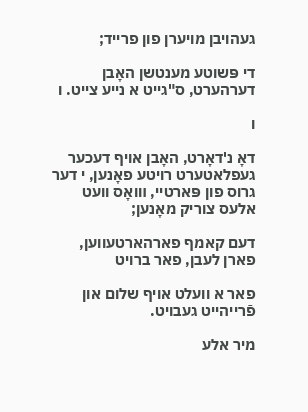געהויבן מויערן פון פרייד;

די פּשוטע מענטשן האָבן דערהערט, ס"גייט א נייע צייט. ו

ו

דאָ נ'דאָרט, האָבן אויף דעכער געפלאטערט רויטע פאָנען, י דער גרוס פון פּארטיי, װואָס וועט אלעס צוריק מאָנען;

דעם קאמף פארהארטעווען, פארן לעבן, פאר ברויט

פאר א וועלט אויף שלום און פֿרייהייט געבויט.

מיר אלע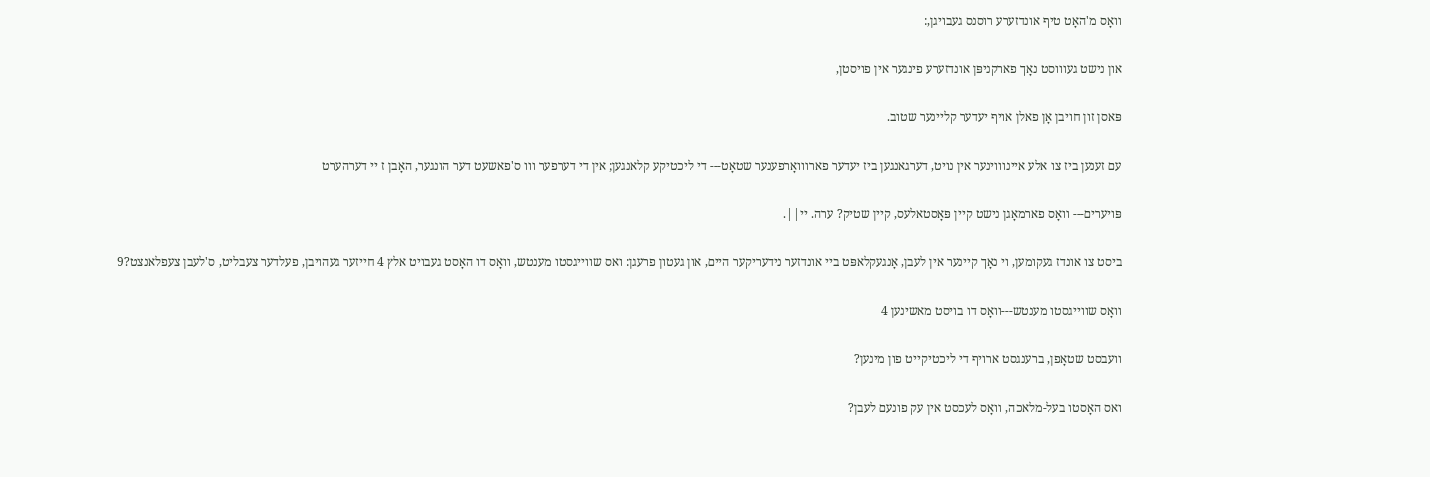װאָס מ'האָט טיף אונדזערע רוסנס געבויגן,:

און נישט געוווסט נאָך פארקניפּן אונדזערע פינגער אין פויסטן,

פּאסן זון חויבן אָן פאלן אויף יעדער קליינער שטוב.

עם זענען ביז צו אלע איינוווינער אין נויט, דערגאנגען ביז יעדער פארװואָרפענער שטאָט--- די ליכטיקע קלאנגען; אין די דערפער ווו ס'פאשעט דער הונגער, האָבן ז יי דערהערט

פּויערים--- װאָס פארמאָגן נישט קיין פּאָסטאלעס, קיין שטיק? ערה. יי||.

ביסט צו אונדז געקומען, וי נאָך קיינער אין לעבן, אָנגעקלאפּט ביי אונדזער נידעריקער היים, און געטון פרעגן: ואס שווייגסטו מענטש, װאָס דו האָסט געבויט אלץ 4 חייזער געהויבן, פעלדער צעבליט, ס'לעבן צעפלאנצט?9

װאָס שווייגסטו מענטש---וואָס דו בויסט מאשינען 4

וועבסט שטאָפן, ברענגסט ארויף די ליכטיקייט פון מינען?

ואס האָסטו בעל-מלאכה, װאָס לעכסט אין עק פונעם לעבן?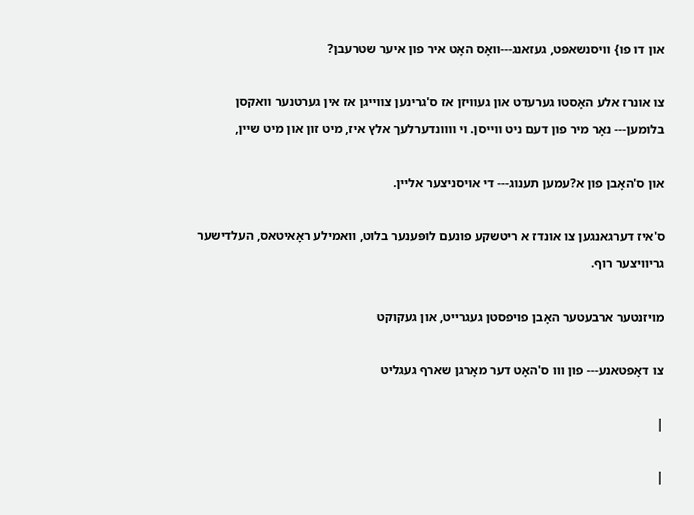און דו פו} וויסנשאפט, געזאנג---וואָס האָט איר פון איער שטרעבן?

צו אונרז אלע האָסטו גערעדט און געוויזן אז ס'גרינען צווייגן אז אין גערטנער וואקסן בלומען--- נאָר מיר פון דעם ניט ווייסן. וי װוונדערלעך אלץ איז, מיט זון און מיט שיין,

און ס'האָבן פון א?עמען תענוג--- די אויסניצער אליין.

ס'איז דערגאנגען צו אונדז א ריטשקע פונעם לופּענער בלוט, וואמילע ראָאיטאס, העלדישער גריוויצער רוף.

מויזנטער ארבעטער האָבן פויפסטן געגרייט, און געקוקט

צו דאָפטאנע--- פון ווו ס'האָט דער מאָרגן שארף געגליט

|

|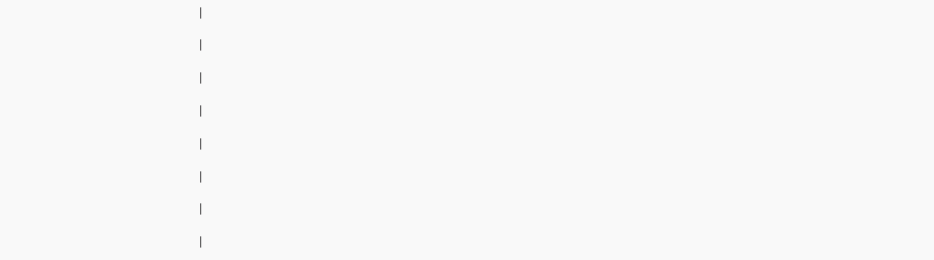|

|

|

|

|

|

|

|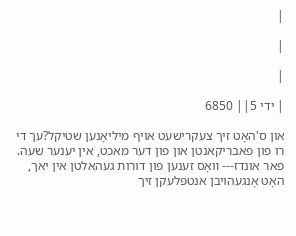|

|

|

| ידי 5|| 6850

און ס'האָט זיך צעקרישעט אויף מיליאָנען שטיקל?עך די רו פון פאבריקאנטן און פון דער מאכט, אין יענער שעה. פאר אונדז--- װאָס זענען פון דורות געהאלטן אין יאך, האָט אָנגעהויבן אנטפּלעקן זיך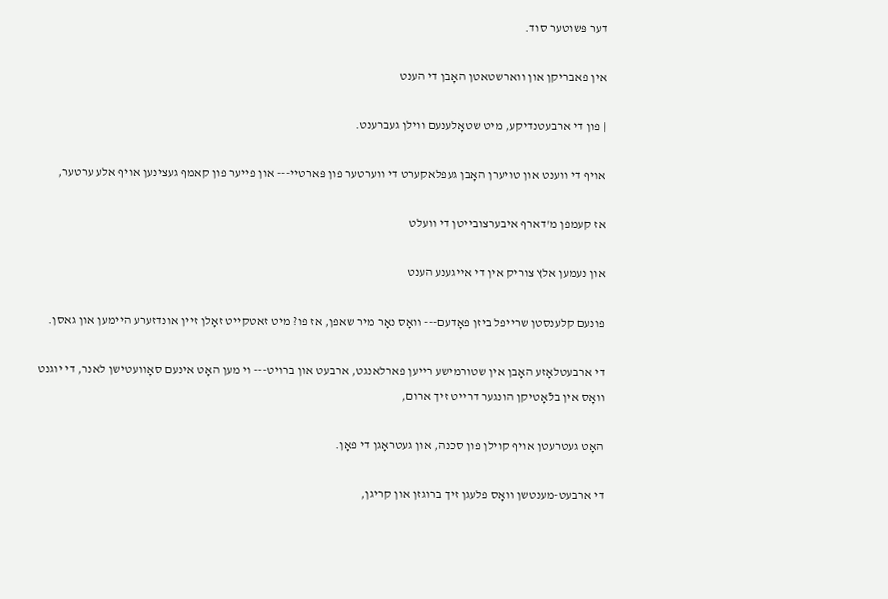דער פּשוטער סוד.

אין פאבריקן און ווארשטאטן האָבן די הענט

| פון די ארבעטנדיקע, מיט שטאָלענעם ווילן געברענט.

אויף די ווענט און טויערן האָבן געפלאקערט די ווערטער פון פּארטיי--- און פייער פון קאמף געצינען אויף אלע ערטער,

אז קעמפן מ'דארף איבערצובייטן די וועלט

און נעמען אלץ צוריק אין די אייגענע הענט

פונעם קלענסטן שרייפל ביזן פאָדעם--- װאָס נאָר מיר שאפן, אז פו? מיט זאטקייט זאָלן זיין אונדזערע היימען און גאסן.

די ארבעטלאָזע האָבן אין שטורמישע רייען פארלאנגט, ארבעט און ברויט--- וי מען האָט אינעם סאָוועטישן לאנר, די יוגנט װאָס אין בלֿאָטיקן הונגער דרייט זיך ארום,

האָט געטרעטן אויף קוילן פון סכנה, און געטראָגן די פאָן.

די ארבעט-מענטשן װאָס פלעגן זיך ברוגזן און קריגן,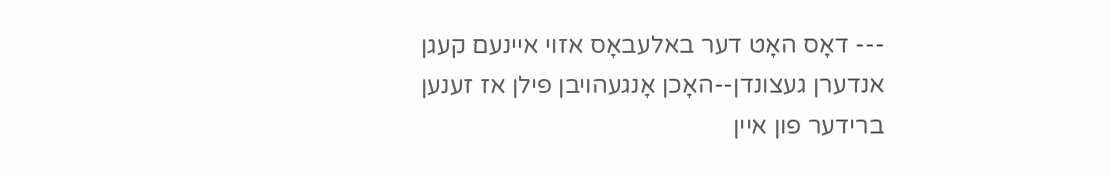--- דאָס האָט דער באלעבאָס אזוי איינעם קעגן אנדערן געצונדן--האָכן אָנגעהויבן פילן אז זענען ברידער פון איין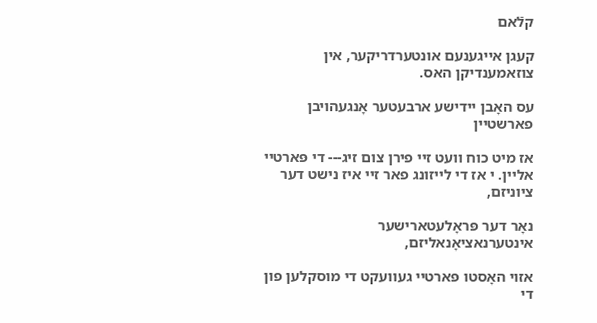קלֿאם

קעגן אייגענעם אונטערדריקער, אין צוזאמענדיקן האס.

עס האָבן יידישע ארבעטער אָנגעהויבן פארשטיין

אז מיט כוח וועט זיי פירן צום זיג--- די פּארטיי אליין. י אז די לייזונג פאר זיי איז נישט דער ציוניזם,

נאָר דער פּראָלעטארישער אינטערנאציאָנאליזם,

אזוי האָסטו פּארטיי געוועקט די מוסקלען פון די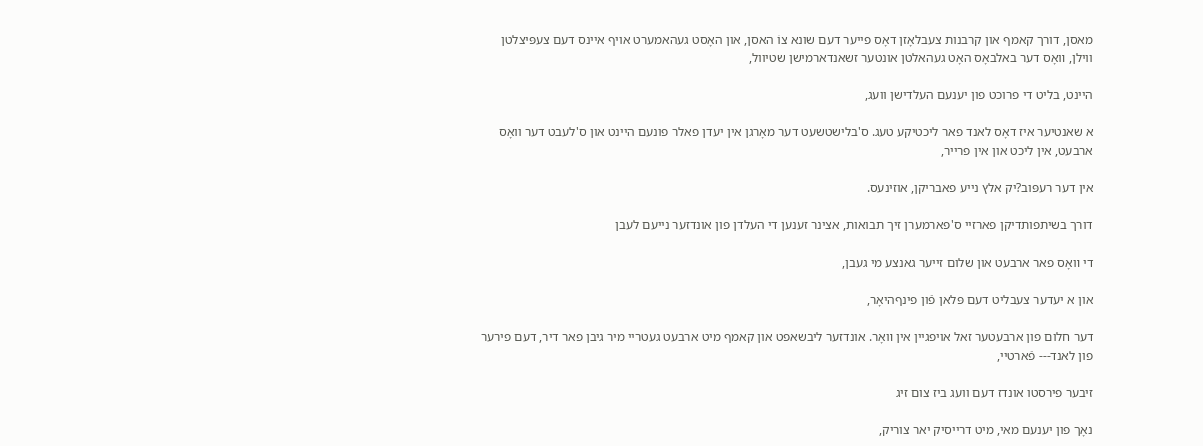מאסן, דורך קאמף און קרבנות צעבלאָזן דאָס פייער דעם שונא צוֹ האסן, און האָסט געהאמערט אויף איינס דעם צעפּיצלטן ווילן, װאָס דער באלבאָס האָט געהאלטן אונטער זשאנדארמישן שטיוול,

היינט, בליט די פרוכט פון יענעם העלדישן וועג,

א שאנטיער איז דאָס לאנד פאר ליכטיקע טעג. ס'בלישטשעט דער מאָרגן אין יעדן פאלר פונעם היינט און ס'לעבט דער וואָס ארבעט, אין ליכט און אין פרייר,

אין דער רעפּוב?יק אלץ נייע פאבריקן, אוזינעס.

דורך בשיתפותדיקן פארזיי ס'פארמערן זיך תבואות, אצינר זענען די העלדן פון אונדזער נייעם לעבן

די װאָס פאר ארבעט און שלום זייער גאנצע מי געבן,

און א יעדער צעבליט דעם פּלאן פֿון פינףהיאָר,

דער חלום פון ארבעטער זאל אויפגיין אין װאָר. אונדזער ליבשאפט און קאמף מיט ארבעט געטריי מיר גיבן פאר דיר, דעם פירער פון לאנד--- פֿארטיי,

זיבער פירסטו אונדז דעם וועג ביז צום זיג

נאָך פון יענעם מאי, מיט דרייסיק יאר צוריק,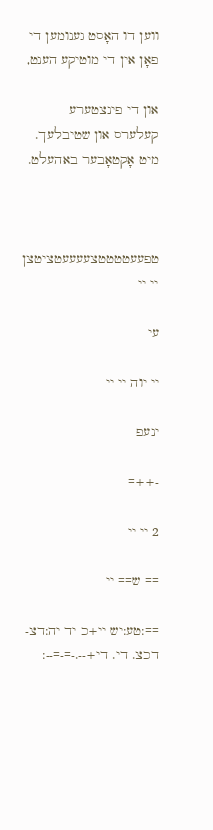ווען דו האָסט גענומען די פאָן אין די מוטיקע הענט,

און די פינצטערע קעלערס און שטיבלעך. מיט אָקטאָבער באהעלט.



טפעעטטטטצעעעעטציטצן יי יי

עי

יי יוה יי יי

ינעפ

-++=

2 יי יי

== ש== יי

==:טע:יש יי+כ יד יה:דצ- דכצ. די. די+--.-=-=--: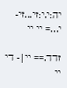יה:י.י:זי...זי-י...= יי יי

זדד.== יי|- די יי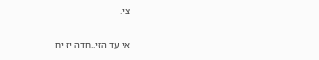צי.

אי עד הזי..חדה יז יח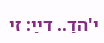י'הדַ.. דײַ: זי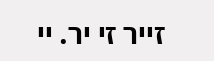זייר זי יר. יי